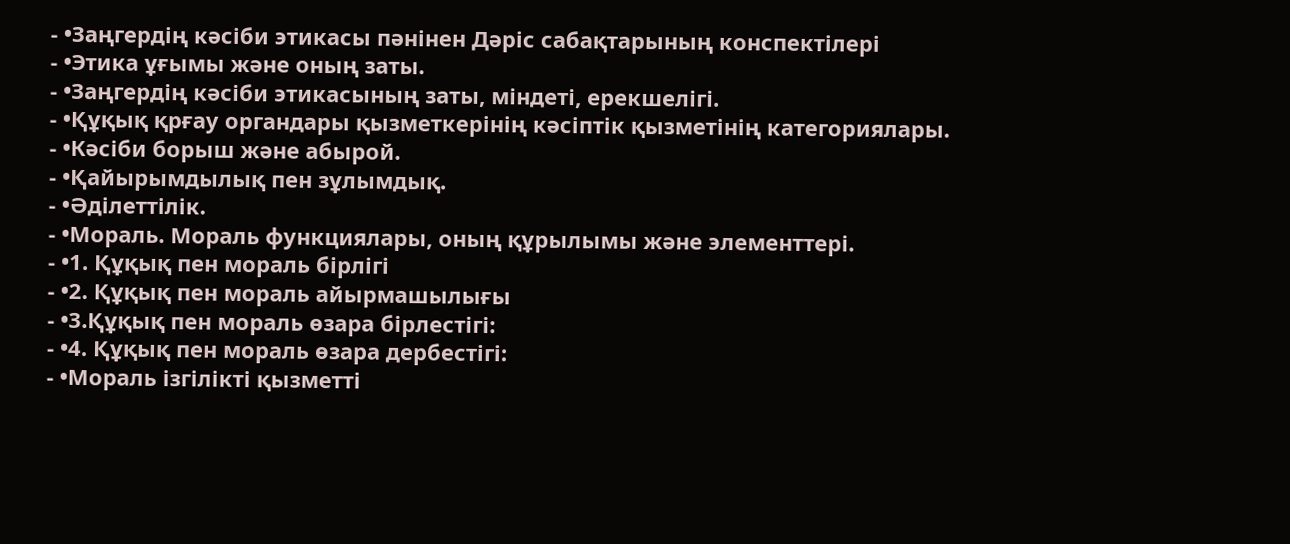- •Заңгердің кәсіби этикасы пәнінен Дәріс сабақтарының конспектілері
- •Этика ұғымы және оның заты.
- •Заңгердің кәсіби этикасының заты, міндеті, ерекшелігі.
- •Құқық қрғау органдары қызметкерінің кәсіптік қызметінің категориялары.
- •Кәсіби борыш және абырой.
- •Қайырымдылық пен зұлымдық.
- •Әділеттілік.
- •Мораль. Мораль функциялары, оның құрылымы және элементтері.
- •1. Құқық пен мораль бiрлiгi
- •2. Құқық пен мораль айырмашылығы
- •3.Құқық пен мораль өзара бiрлестiгi:
- •4. Құқық пен мораль өзара дербестiгi:
- •Мораль ізгілікті қызметті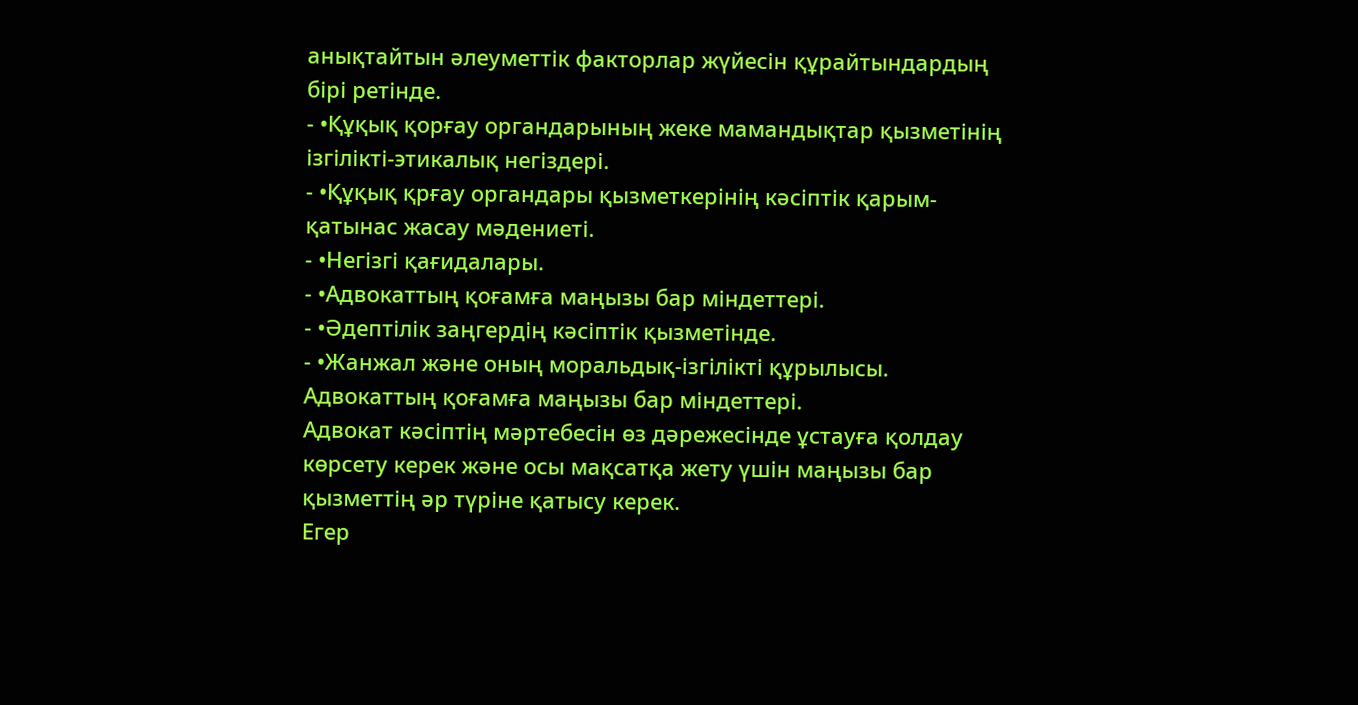анықтайтын әлеуметтік факторлар жүйесін құрайтындардың бірі ретінде.
- •Құқық қорғау органдарының жеке мамандықтар қызметінің ізгілікті-этикалық негіздері.
- •Құқық қрғау органдары қызметкерінің кәсіптік қарым-қатынас жасау мәдениеті.
- •Негiзгi қағидалары.
- •Адвокаттың қоғамға маңызы бар мiндеттерi.
- •Әдептілік заңгердің кәсіптік қызметінде.
- •Жанжал және оның моральдық-ізгілікті құрылысы.
Адвокаттың қоғамға маңызы бар мiндеттерi.
Адвокат кәсiптiң мәртебесiн өз дәрежесiнде ұстауға қолдау көрсету керек және осы мақсатқа жету үшiн маңызы бар қызметтiң әр түрiне қатысу керек.
Егер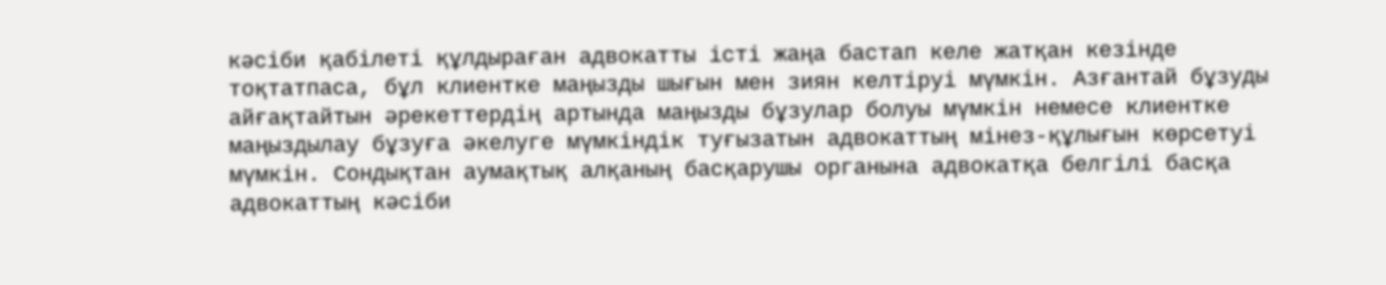кәсiби қабiлетi құлдыраған адвокатты iстi жаңа бастап келе жатқан кезiнде тоқтатпаса, бұл клиентке маңызды шығын мен зиян келтiруi мүмкiн. Азғантай бұзуды айғақтайтын әрекеттердiң артында маңызды бұзулар болуы мүмкiн немесе клиентке маңыздылау бұзуға әкелуге мүмкiндiк туғызатын адвокаттың мiнез-құлығын көрсетуi мүмкiн. Сондықтан аумақтық алқаның басқарушы органына адвокатқа белгiлi басқа адвокаттың кәсiби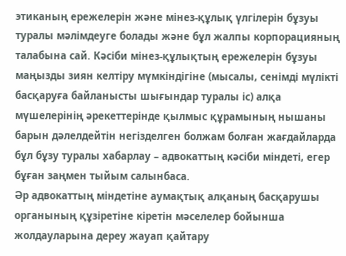этиканың ережелерiн және мiнез-құлық үлгiлерiн бұзуы туралы мәлiмдеуге болады және бұл жалпы корпорацияның талабына сай. Кәсiби мiнез-құлықтың ережелерiн бұзуы маңызды зиян келтiру мүмкiндiгiне (мысалы, сенiмдi мүлiктi басқаруға байланысты шығындар туралы iс) алқа мүшелерінің әрекеттерiнде қылмыс құрамының нышаны барын дәлелдейтiн негiзделген болжам болған жағдайларда бұл бұзу туралы хабарлау – адвокаттың кәсiби мiндетi, егер бұған заңмен тыйым салынбаса.
Әр адвокаттың міндетіне аумақтық алқаның басқарушы органының құзіретіне кіретін мәселелер бойынша жолдауларына дереу жауап қайтару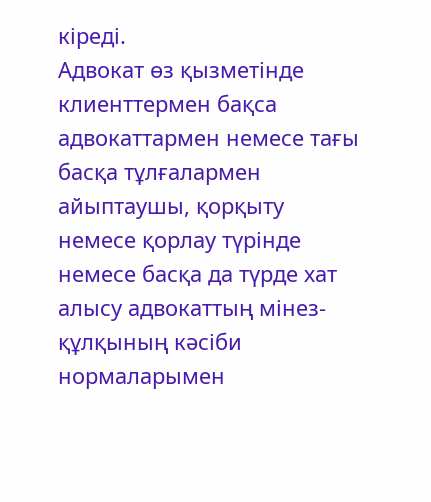кіреді.
Адвокат өз қызметінде клиенттермен бақса адвокаттармен немесе тағы басқа тұлғалармен айыптаушы, қорқыту немесе қорлау түрінде немесе басқа да түрде хат алысу адвокаттың мінез-құлқының кәсіби нормаларымен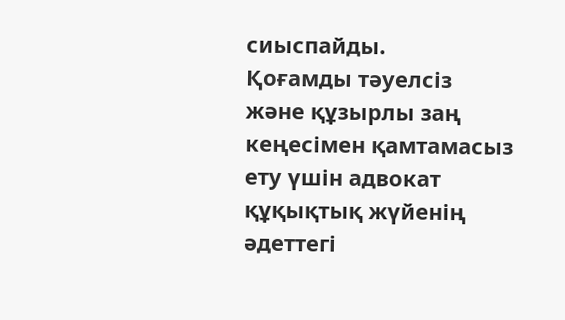сиыспайды.
Қоғамды тәуелсіз және құзырлы заң кеңесімен қамтамасыз ету үшін адвокат құқықтық жүйенің әдеттегі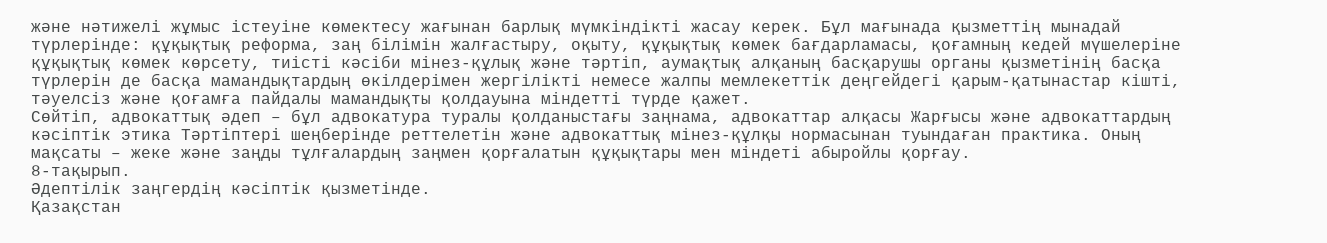және нәтижелі жұмыс істеуіне көмектесу жағынан барлық мүмкіндікті жасау керек. Бұл мағынада қызметтің мынадай түрлерінде: құқықтық реформа, заң білімін жалғастыру, оқыту, құқықтық көмек бағдарламасы, қоғамның кедей мүшелеріне құқықтық көмек көрсету, тиісті кәсіби мінез-құлық және тәртіп, аумақтық алқаның басқарушы органы қызметінің басқа түрлерін де басқа мамандықтардың өкілдерімен жергілікті немесе жалпы мемлекеттік деңгейдегі қарым-қатынастар кішті, тәуелсіз және қоғамға пайдалы мамандықты қолдауына міндетті түрде қажет.
Сөйтіп, адвокаттық әдеп – бұл адвокатура туралы қолданыстағы заңнама, адвокаттар алқасы Жарғысы және адвокаттардың кәсіптік этика Тәртіптері шеңберінде реттелетін және адвокаттық мінез-құлқы нормасынан туындаған практика. Оның мақсаты – жеке және заңды тұлғалардың заңмен қорғалатын құқықтары мен міндеті абыройлы қорғау.
8-тақырып.
Әдептілік заңгердің кәсіптік қызметінде.
Қазақстан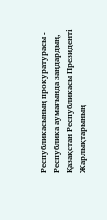Республикасының прокуратурасы - Республика аумағында заңдардың, Қазақстан Республикасы Президентi Жарлықтарының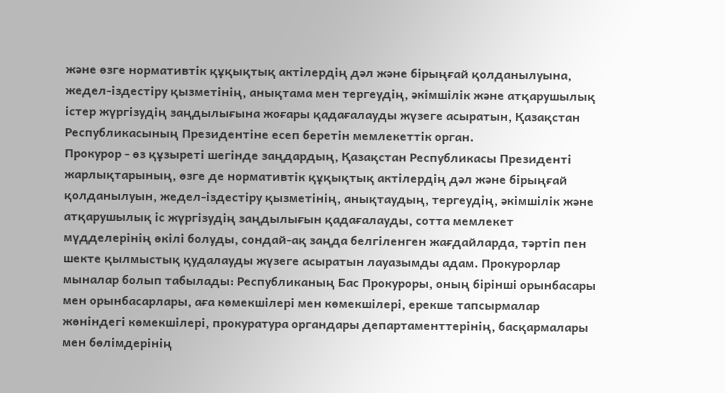және өзге нормативтiк құқықтық актiлердiң дәл және бiрыңғай қолданылуына, жедел-iздестiру қызметiнiң, анықтама мен тергеудiң, әкiмшiлiк және атқарушылық iстер жүргiзудiң заңдылығына жоғары қадағалауды жүзеге асыратын, Қазақстан Республикасының Президентiне есеп беретiн мемлекеттiк орган.
Прокурор - өз құзыретi шегiнде заңдардың, Қазақстан Республикасы Президентi жарлықтарының, өзге де нормативтiк құқықтық актiлердiң дәл және бiрыңғай қолданылуын, жедел-iздестiру қызметiнiң, анықтаудың, тергеудiң, әкiмшiлiк және атқарушылық iс жүргiзудiң заңдылығын қадағалауды, сотта мемлекет мүдделерiнiң өкiлi болуды, сондай-ақ заңда белгiленген жағдайларда, тәртiп пен шекте қылмыстық қудалауды жүзеге асыратын лауазымды адам. Прокурорлар мыналар болып табылады: Республиканың Бас Прокуроры, оның бiрiншi орынбасары мен орынбасарлары, аға көмекшiлерi мен көмекшiлерi, ерекше тапсырмалар жөнiндегi көмекшiлерi, прокуратура органдары департаменттерiнiң, басқармалары мен бөлiмдерiнiң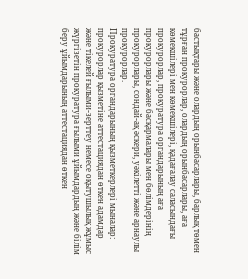бастықтары және олардың орынбасарлары, барлық төмен тұрған прокурорлар, олардың орынбасарлары, аға көмекшiлерi мен көмекшiлерi, қадағалау саласындағы прокурорлар, прокуратура органдарының аға прокурорлары және басқармалары мен бөлiмдерiнiң прокурорлары, сондай-ақ әскери, уәкiлеттi және арнаулы прокурорлар.
Прокуратура органдарының қызметкерлерi мыналар: прокурорлар қызметiне аттестациядан өткен адамдар және тiкелей ғылыми-зерттеу немесе оқытушылық жұмыс жүргiзетiн прокуратура ғылыми ұйымдардың және білім беру ұйымдарының аттестациядан өткен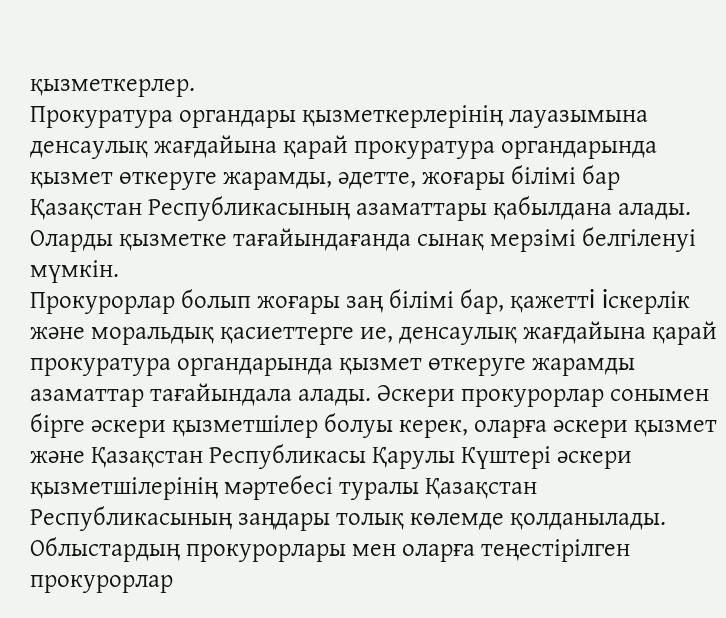қызметкерлер.
Прокуратура органдары қызметкерлерiнiң лауазымына денсаулық жағдайына қарай прокуратура органдарында қызмет өткеруге жарамды, әдетте, жоғары бiлiмi бар Қазақстан Республикасының азаматтары қабылдана алады. Оларды қызметке тағайындағанда сынақ мерзiмi белгiленуi мүмкiн.
Прокурорлар болып жоғары заң бiлiмi бар, қажеттi iскерлiк және моральдық қасиеттерге ие, денсаулық жағдайына қарай прокуратура органдарында қызмет өткеруге жарамды азаматтар тағайындала алады. Әскери прокурорлар сонымен бiрге әскери қызметшiлер болуы керек, оларға әскери қызмет және Қазақстан Республикасы Қарулы Күштерi әскери қызметшiлерiнiң мәртебесi туралы Қазақстан Республикасының заңдары толық көлемде қолданылады.
Облыстардың прокурорлары мен оларға теңестiрiлген прокурорлар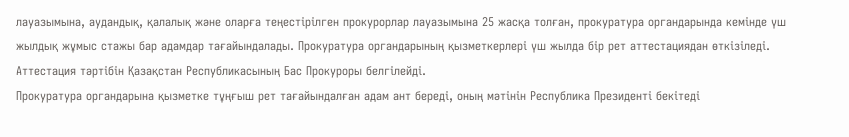лауазымына, аудандық, қалалық және оларға теңестiрiлген прокурорлар лауазымына 25 жасқа толған, прокуратура органдарында кемiнде үш жылдық жұмыс стажы бар адамдар тағайындалады. Прокуратура органдарының қызметкерлерi үш жылда бiр рет аттестациядан өткiзiледi. Аттестация тәртiбiн Қазақстан Республикасының Бас Прокуроры белгiлейдi.
Прокуратура органдарына қызметке тұңғыш рет тағайындалған адам ант бередi, оның мәтiнiн Республика Президентi бекiтедi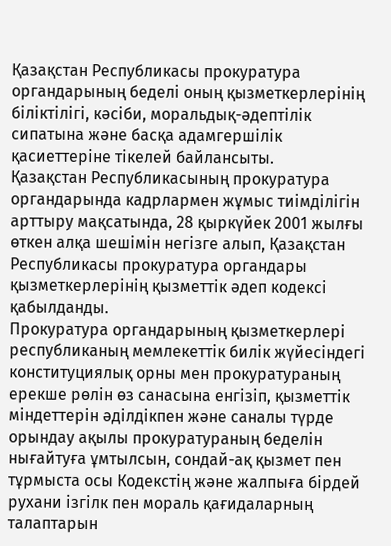Қазақстан Республикасы прокуратура органдарының беделі оның қызметкерлерінің біліктілігі, кәсіби, моральдық-әдептілік сипатына және басқа адамгершілік қасиеттеріне тікелей байлансыты.
Қазақстан Республикасының прокуратура органдарында кадрлармен жұмыс тиімділігін арттыру мақсатында, 28 қыркүйек 2001 жылғы өткен алқа шешімін негізге алып, Қазақстан Республикасы прокуратура органдары қызметкерлерінің қызметтік әдеп кодексі қабылданды.
Прокуратура органдарының қызметкерлері республиканың мемлекеттік билік жүйесіндегі конституциялық орны мен прокуратураның ерекше рөлін өз санасына енгізіп, қызметтік міндеттерін әділдікпен және саналы түрде орындау ақылы прокуратураның беделін нығайтуға ұмтылсын, сондай-ақ қызмет пен тұрмыста осы Кодекстің және жалпыға бірдей рухани ізгілк пен мораль қағидаларның талаптарын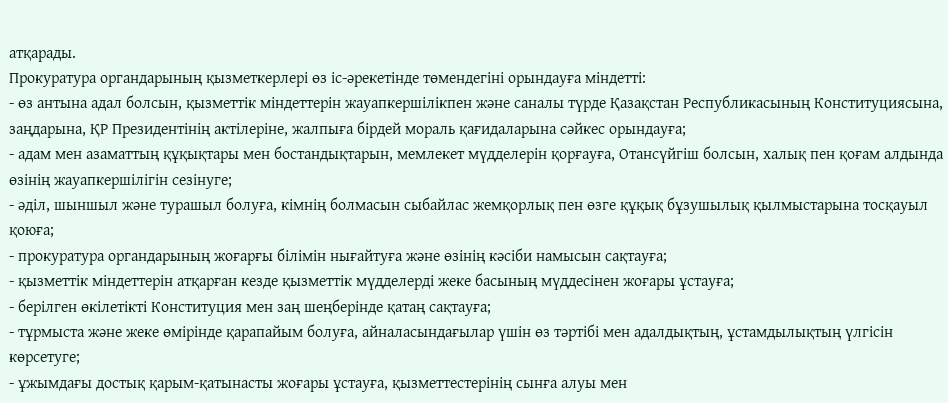атқарады.
Прокуратура органдарының қызметкерлері өз іс-әрекетінде төмендегіні орындауға міндетті:
- өз антына адал болсын, қызметтік міндеттерін жауапкершілікпен және саналы түрде Қазақстан Республикасының Конституциясына, заңдарына, ҚР Президентінің актілеріне, жалпыға бірдей мораль қағидаларына сәйкес орындауға;
- адам мен азаматтың құқықтары мен бостандықтарын, мемлекет мүдделерін қорғауға, Отансүйгіш болсын, халық пен қоғам алдында өзінің жауапкершілігін сезінуге;
- әділ, шыншыл және турашыл болуға, кімнің болмасын сыбайлас жемқорлық пен өзге құқық бұзушылық қылмыстарына тосқауыл қоюға;
- прокуратура органдарының жоғарғы білімін нығайтуға және өзінің кәсіби намысын сақтауға;
- қызметтік міндеттерін атқарған кезде қызметтік мүдделерді жеке басының мүддесінен жоғары ұстауға;
- берілген өкілетікті Конституция мен заң шеңберінде қатаң сақтауға;
- тұрмыста және жеке өмірінде қарапайым болуға, айналасындағылар үшін өз тәртібі мен адалдықтың, ұстамдылықтың үлгісін көрсетуге;
- ұжымдағы достық қарым-қатынасты жоғары ұстауға, қызметтестерінің сынға алуы мен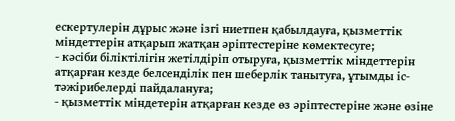ескертулерін дұрыс және ізгі ниетпен қабылдауға, қызметтік міндеттерін атқарып жатқан әріптестеріне көмектесуге;
- кәсіби біліктілігін жетілдіріп отыруға, қызметтік міндеттерін атқарған кезде белсенділік пен шеберлік танытуға, ұтымды іс-тәжірибелерді пайдалануға;
- қызметтік міндетерін атқарған кезде өз әріптестеріне және өзіне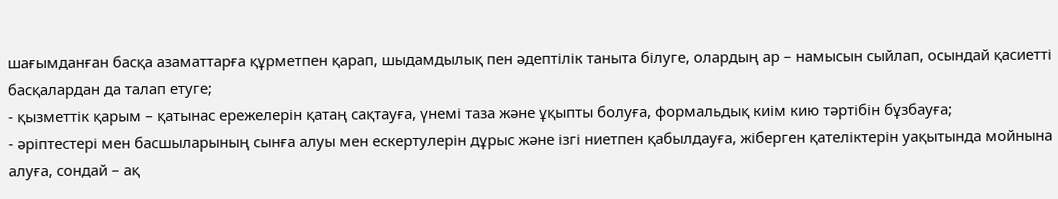шағымданған басқа азаматтарға құрметпен қарап, шыдамдылық пен әдептілік таныта білуге, олардың ар – намысын сыйлап, осындай қасиетті басқалардан да талап етуге;
- қызметтік қарым – қатынас ережелерін қатаң сақтауға, үнемі таза және ұқыпты болуға, формальдық киім кию тәртібін бұзбауға;
- әріптестері мен басшыларының сынға алуы мен ескертулерін дұрыс және ізгі ниетпен қабылдауға, жіберген қателіктерін уақытында мойнына алуға, сондай – ақ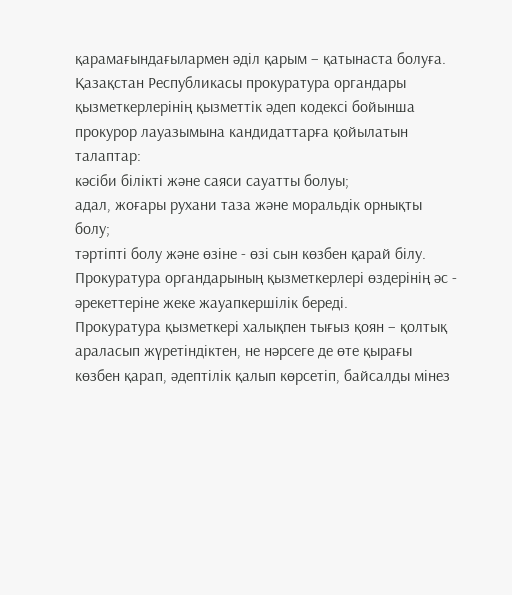қарамағындағылармен әділ қарым – қатынаста болуға.
Қазақстан Республикасы прокуратура органдары қызметкерлерінің қызметтік әдеп кодексі бойынша прокурор лауазымына кандидаттарға қойылатын талаптар:
кәсіби білікті және саяси сауатты болуы;
адал, жоғары рухани таза және моральдік орнықты болу;
тәртіпті болу және өзіне - өзі сын көзбен қарай білу.
Прокуратура органдарының қызметкерлері өздерінің әс - әрекеттеріне жеке жауапкершілік береді.
Прокуратура қызметкері халықпен тығыз қоян – қолтық араласып жүретіндіктен, не нәрсеге де өте қырағы көзбен қарап, әдептілік қалып көрсетіп, байсалды мінез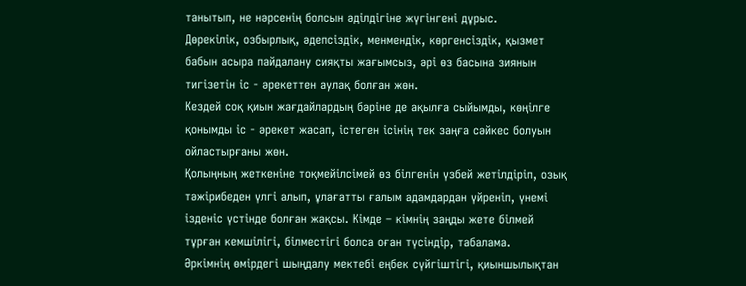танытып, не нәрсенің болсын әділдігіне жүгінгені дұрыс.
Дөрекілік, озбырлық, әдепсіздік, менмендік, көргенсіздік, қызмет бабын асыра пайдалану сияқты жағымсыз, әрі өз басына зиянын тигізетін іс - әрекеттен аулақ болған жөн.
Кездей соқ қиын жағдайлардың бәріне де ақылға сыйымды, көңілге қонымды іс - әрекет жасап, істеген ісінің тек заңға сәйкес болуын ойластырғаны жөн.
Қолыңның жеткеніне тоқмейілсімей өз білгенін үзбей жетілдіріп, озық тәжірибеден үлгі алып, ұлағатты ғалым адамдардан үйреніп, үнемі ізденіс үстінде болған жақсы. Кімде – кімнің заңды жете білмей тұрған кемшілігі, білместігі болса оған түсіндір, табалама.
Әркімнің өмірдегі шыңдалу мектебі еңбек сүйгіштігі, қиыншылықтан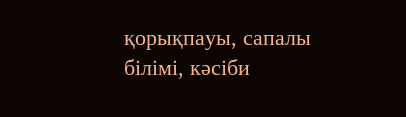қорықпауы, сапалы білімі, кәсіби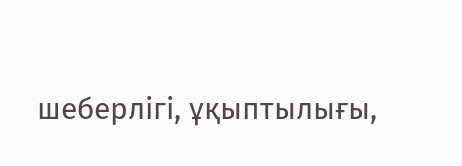шеберлігі, ұқыптылығы,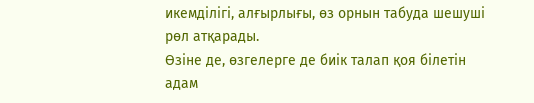икемділігі, алғырлығы, өз орнын табуда шешуші рөл атқарады.
Өзіне де, өзгелерге де биік талап қоя білетін адам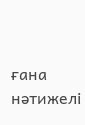ғана нәтижелі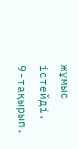жұмыс істейді.
9-тақырып.